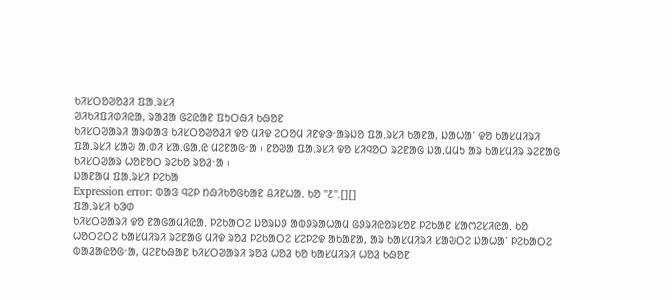ᱠᱤᱥᱛᱚᱣᱚᱲᱤ ᱯᱟ.ᱨᱥᱤ
ᱣᱤᱠᱤᱯᱤᱰᱤᱭᱟ, ᱨᱟᱲᱟ ᱜᱮᱭᱟᱱ ᱯᱩᱛᱷᱤ ᱠᱷᱚᱱ
ᱠᱤᱥᱛᱣᱟᱨᱤ ᱟᱨᱵᱟᱝ ᱠᱤᱥᱛᱚᱣᱚᱲᱤ ᱫᱚ ᱢᱤᱫ ᱮᱛᱚᱢ ᱤᱱᱫᱳᱼᱟᱨᱡᱚ ᱯᱟᱹᱨᱥᱤ ᱠᱟᱱᱟ, ᱡᱟᱦᱟᱸ ᱫᱚ ᱠᱟᱥᱢᱤᱨᱤ ᱯᱟᱹᱨᱥᱤ ᱥᱟᱶ ᱟᱹᱰᱤ ᱥᱟᱹᱜᱟᱹᱭ ᱢᱮᱱᱟᱜᱼᱟ ᱾ ᱱᱚᱣᱟ ᱯᱟᱹᱨᱥᱤ ᱫᱚ ᱥᱤᱧᱚᱛ ᱨᱮᱱᱟᱜ ᱡᱟᱹᱢᱢᱩ ᱟᱨ ᱠᱟᱥᱢᱤᱨ ᱨᱮᱱᱟᱜ ᱠᱤᱥᱛᱣᱟᱨ ᱦᱚᱱᱚᱛ ᱨᱮᱠᱚ ᱨᱚᱲᱼᱟ ᱾
ᱡᱟᱱᱟᱢ ᱯᱟᱹᱨᱥᱤ ᱞᱮᱠᱟ
Expression error: ᱵᱟᱝ ᱧᱮᱞ ᱴᱷᱤᱠᱚᱜᱠᱟᱱ ᱪᱤᱱᱦᱟᱹ ᱠᱚ "᱒".[][]
ᱯᱟᱹᱨᱥᱤ ᱠᱳᱰ
ᱠᱤᱥᱛᱣᱟᱨᱤ ᱫᱚ ᱱᱟᱜᱟᱢᱤᱭᱟᱹ ᱞᱮᱠᱟᱛᱮ ᱡᱚᱨᱡᱽ ᱟᱵᱽᱨᱟᱦᱟᱢ ᱜᱽᱨᱤᱭᱚᱨᱥᱚᱱ ᱞᱮᱠᱟᱱ ᱥᱟᱬᱮᱥᱤᱭᱟᱹ ᱠᱚ ᱦᱚᱛᱮᱛᱮ ᱠᱟᱥᱢᱤᱨᱤ ᱨᱮᱱᱟᱜ ᱢᱤᱫ ᱨᱚᱲ ᱞᱮᱠᱟᱛᱮ ᱥᱮᱞᱮᱫ ᱟᱠᱟᱱᱟ, ᱟᱨ ᱠᱟᱥᱢᱤᱨᱤ ᱥᱟᱶᱛᱮ ᱡᱟᱦᱟᱸ ᱞᱮᱠᱟᱛᱮ ᱵᱟᱲᱟᱭᱚᱜᱼᱟ, ᱢᱮᱱᱠᱷᱟᱱ ᱠᱤᱥᱛᱣᱟᱨᱤ ᱨᱚᱲ ᱦᱚᱲ ᱠᱚ ᱠᱟᱥᱢᱤᱨᱤ ᱦᱚᱲ ᱠᱷᱚᱱ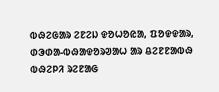ᱵᱷᱮᱜᱟᱨ ᱮᱱᱮᱡ ᱫᱚᱦᱚᱭᱟ, ᱯᱚᱫᱫᱟᱨ, ᱰᱳᱰᱟ-ᱵᱷᱟᱫᱚᱨᱣᱟᱦ ᱟᱨ ᱪᱮᱱᱱᱟᱵᱷ ᱵᱷᱮᱞᱤ ᱨᱮᱱᱟᱜ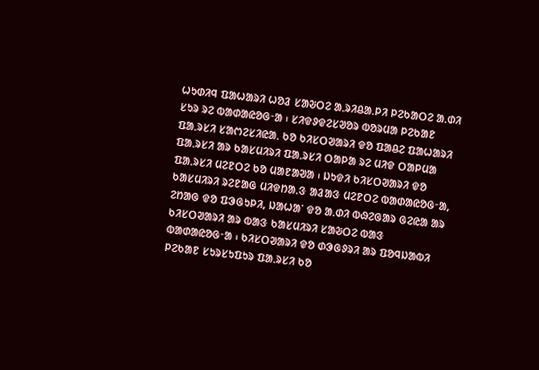ᱦᱩᱰᱤᱧ ᱯᱟᱦᱟᱨᱤ ᱦᱚᱲ ᱥᱟᱶᱛᱮ ᱟᱹᱨᱤᱪᱟᱹᱞᱤ ᱞᱮᱠᱟᱛᱮ ᱟᱹᱰᱤ ᱥᱩᱨ ᱨᱮ ᱵᱟᱰᱟᱭᱚᱜᱼᱟ ᱾ ᱥᱤᱫᱽᱫᱮᱥᱣᱚᱨ ᱵᱚᱨᱢᱟ ᱞᱮᱠᱟᱱ ᱯᱟᱹᱨᱥᱤ ᱥᱟᱬᱮᱥᱤᱭᱟᱹ ᱠᱚ ᱠᱤᱥᱛᱣᱟᱨᱤ ᱫᱚ ᱯᱟᱪᱮ ᱯᱟᱦᱟᱨᱤ ᱯᱟᱹᱨᱥᱤ ᱟᱨ ᱠᱟᱥᱢᱤᱨᱤ ᱯᱟᱹᱨᱥᱤ ᱛᱟᱞᱟ ᱨᱮ ᱢᱤᱫ ᱛᱟᱞᱢᱟ ᱯᱟᱹᱨᱥᱤ ᱢᱮᱱᱛᱮ ᱠᱚ ᱢᱟᱱᱟᱣᱟ ᱾ ᱡᱩᱫᱤ ᱠᱤᱥᱛᱣᱟᱨᱤ ᱫᱚ ᱠᱟᱥᱢᱤᱨᱤ ᱨᱮᱱᱟᱜ ᱢᱤᱫᱴᱟᱹᱝ ᱟᱲᱟᱝ ᱢᱮᱱᱛᱮ ᱵᱟᱰᱟᱭᱚᱜᱼᱟ, ᱮᱴᱟᱜ ᱫᱚ ᱯᱳᱜᱩᱞᱤ, ᱡᱟᱦᱟᱸ ᱫᱚ ᱟᱹᱰᱤ ᱵᱷᱮᱜᱟᱨ ᱜᱮᱭᱟ ᱟᱨ ᱠᱤᱥᱛᱣᱟᱨᱤ ᱟᱨ ᱵᱟᱝ ᱠᱟᱥᱢᱤᱨᱤ ᱥᱟᱶᱛᱮ ᱵᱟᱝ ᱵᱟᱰᱟᱭᱚᱜᱼᱟ ᱾ ᱠᱤᱥᱛᱣᱟᱨᱤ ᱫᱚ ᱰᱳᱜᱽᱨᱤ ᱟᱨ ᱯᱚᱧᱡᱟᱵᱤ ᱞᱮᱠᱟᱱ ᱥᱩᱨᱥᱩᱯᱩᱨ ᱯᱟᱹᱨᱥᱤ ᱠᱚ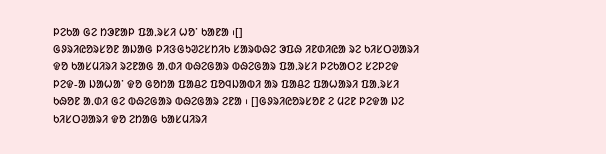ᱞᱮᱠᱟ ᱜᱮ ᱴᱳᱱᱟᱞ ᱯᱟᱹᱨᱥᱤ ᱦᱚᱸ ᱠᱟᱱᱟ ᱾[]
ᱜᱽᱨᱤᱭᱚᱨᱥᱚᱱ ᱟᱡᱟᱜ ᱞᱤᱝᱜᱩᱣᱮᱥᱴᱤᱠ ᱥᱟᱨᱵᱷᱮ ᱳᱯᱷ ᱤᱱᱰᱤᱭᱟ ᱨᱮ ᱠᱤᱥᱛᱣᱟᱨᱤ ᱫᱚ ᱠᱟᱥᱢᱤᱨᱤ ᱨᱮᱱᱟᱜ ᱟᱹᱰᱤ ᱵᱷᱮᱜᱟᱨ ᱵᱷᱮᱜᱟᱨ ᱯᱟᱹᱨᱥᱤ ᱞᱮᱠᱟᱛᱮ ᱥᱮᱞᱮᱫ ᱞᱮᱫ-ᱟ ᱡᱟᱦᱟᱸ ᱫᱚ ᱜᱚᱴᱟ ᱯᱟᱪᱮ ᱯᱚᱧᱡᱟᱵᱤ ᱟᱨ ᱯᱟᱪᱮ ᱯᱟᱦᱟᱨᱤ ᱯᱟᱹᱨᱥᱤ ᱠᱷᱚᱱ ᱟᱹᱰᱤ ᱜᱮ ᱵᱷᱮᱜᱟᱨ ᱵᱷᱮᱜᱟᱨ ᱮᱱᱟ ᱾ []ᱜᱽᱨᱤᱭᱚᱨᱥᱚᱱ ᱮ ᱢᱮᱱ ᱞᱮᱫᱟ ᱡᱮ ᱠᱤᱥᱛᱣᱟᱨᱤ ᱫᱚ ᱮᱴᱟᱜ ᱠᱟᱥᱢᱤᱨᱤ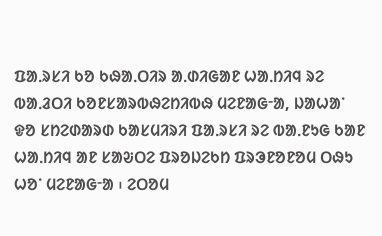ᱯᱟᱹᱨᱥᱤ ᱠᱚ ᱠᱷᱟᱹᱛᱤᱨ ᱟᱹᱰᱤᱜᱟᱱ ᱦᱟᱹᱴᱤᱧ ᱨᱮ ᱵᱟᱹᱲᱛᱤ ᱠᱚᱱᱥᱟᱨᱵᱷᱮᱴᱤᱵᱷ ᱢᱮᱱᱟᱜᱼᱟ, ᱡᱟᱦᱟᱸ ᱫᱚ ᱥᱴᱮᱰᱟᱨᱰ ᱠᱟᱥᱢᱤᱨᱤ ᱯᱟᱹᱨᱥᱤ ᱨᱮ ᱵᱟᱹᱱᱩᱜ ᱠᱟᱱ ᱦᱟᱹᱴᱤᱧ ᱟᱱ ᱥᱟᱶᱛᱮ ᱯᱨᱚᱡᱮᱠᱴ ᱯᱨᱳᱱᱚᱱᱚᱢ ᱛᱷᱩ ᱦᱚᱸ ᱢᱮᱱᱟᱜᱼᱟ ᱾ ᱮᱛᱚᱢ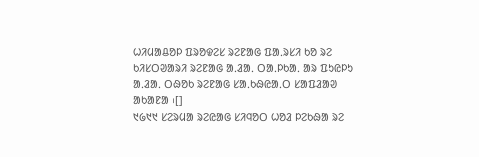ᱦᱤᱢᱟᱪᱚᱞ ᱯᱨᱚᱫᱮᱥ ᱨᱮᱱᱟᱜ ᱯᱟᱹᱨᱥᱤ ᱠᱚ ᱨᱮ ᱠᱤᱥᱛᱣᱟᱨᱤ ᱨᱮᱱᱟᱜ ᱟᱹᱲᱟᱹ ᱛᱟᱹᱞᱠᱟᱹ ᱟᱨ ᱯᱩᱭᱞᱩ ᱟᱹᱲᱟᱹ ᱛᱷᱚᱠ ᱨᱮᱱᱟᱜ ᱥᱟᱹᱠᱷᱭᱟᱹᱛ ᱥᱟᱯᱲᱟᱣ ᱟᱠᱟᱱᱟ ᱾[]
᱑᱙᱑᱑ ᱥᱮᱨᱢᱟ ᱨᱮᱭᱟᱜ ᱥᱤᱧᱚᱛ ᱦᱚᱲ ᱞᱮᱠᱷᱟ ᱨᱮ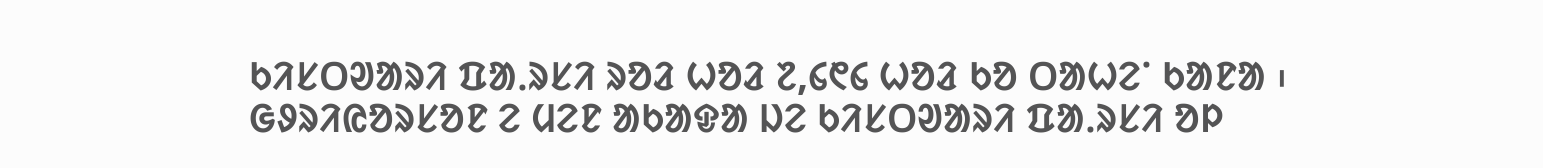ᱠᱤᱥᱛᱣᱟᱨᱤ ᱯᱟᱹᱨᱥᱤ ᱨᱚᱲ ᱦᱚᱲ ᱗,᱔᱖᱔ ᱦᱚᱲ ᱠᱚ ᱛᱟᱦᱮᱸ ᱠᱟᱱᱟ ᱾
ᱜᱽᱨᱤᱭᱚᱨᱥᱚᱱ ᱮ ᱢᱮᱱ ᱟᱠᱟᱫᱟ ᱡᱮ ᱠᱤᱥᱛᱣᱟᱨᱤ ᱯᱟᱹᱨᱥᱤ ᱚᱞ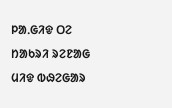ᱞᱟᱹᱜᱤᱫ ᱛᱮ ᱴᱟᱠᱨᱤ ᱨᱮᱱᱟᱜ ᱢᱤᱫ ᱵᱷᱮᱜᱟᱨ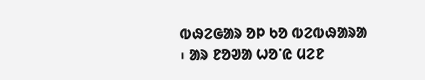ᱵᱷᱮᱜᱟᱨ ᱚᱞ ᱠᱚ ᱵᱮᱵᱷᱟᱨᱟ ᱾ ᱟᱨ ᱱᱚᱣᱟ ᱦᱚᱸᱭ ᱢᱮᱱ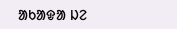ᱟᱠᱟᱫᱟ ᱡᱮ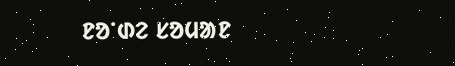ᱱᱚᱸᱰᱮ ᱥᱚᱢᱟᱱ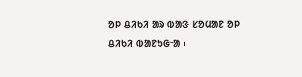ᱚᱞ ᱪᱤᱠᱤ ᱟᱨ ᱵᱟᱝ ᱥᱚᱢᱟᱱ ᱚᱞ ᱪᱤᱠᱤ ᱵᱟᱱᱩᱜᱼᱟ ᱾